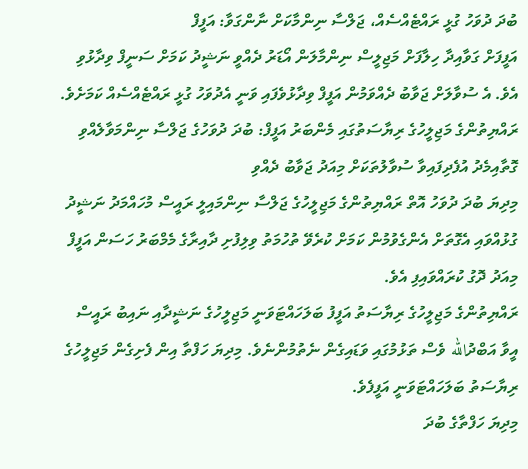ބުދަ ދުވަހު ގުޅީ ރައްޓެއްސެއް، ޖަލްސާ ނިންމާކަށް ނާންގަވާ: އަފީފް
އަފީފަށް ގަވާއިދާ ހިލާފަށް މަޖިލީސް ނިންމާލަން އޯޑަރު ދެއްވީ ނަޝީދު ކަމަށް ސަނީފް ވިދާޅުވި އެވެ. އެ ސުވާލަށް ޖަވާބު ދެއްވަމުން އަފީފް ވިދާޅުވެފައި ވަނީ އެދުވަހު ގުޅީ ރައްޓެއްސެއް ކަމަށެވެ.
ރައްޔިތުންގެ މަޖިލީހުގެ ރިޔާސަތުގައި މެންބަރު އަފީފް: ބުދަ ދުވަހުގެ ޖަލްސާ ނިންމަވާލެއްވި ގޮތާއިމެދު އުފެދިފައިވާ ސުވާލުތަކަށް މިއަދު ޖަވާބު ދެއްވި
މިދިޔަ ބުދަ ދުވަހު އޮތް ރައްޔިތުންގެ މަޖިލީހުގެ ޖަލްސާ ނިންމައިލީ ރައީސް މުހައްމަދު ނަޝީދު ގުޅުއްވައި އެގޮތަށް އެންގެވުމުން ކަމަށް ކުރެވޭ ތުހުމަތު ވިލިފުށި ދާއިރާގެ މެމްބަރު ހަސަން އަފީފް މިއަދު ދޮގު ކުރައްވައިފި އެވެ.
ރައްޔިތުންގެ މަޖިލީހުގެ ރިޔާސަތު އަފީފު ބަލަހައްޓަވަނީ މަޖިލީހުގެ ނަޝީދާއި ނައިބު ރައީސް އީވާ އަބްދުالله ވެސް ތަޅުމުގައި ވަޑައިގެން ނެތުމުންނެވެ. މިދިޔަ ހަފްތާ އިން ފެށިގެން މަޖިލީހުގެ ރިޔާސަތު ބަލަހައްޓަވަނީ އަފީފެވެ.
މިދިޔަ ހަފްތާގެ ބުދަ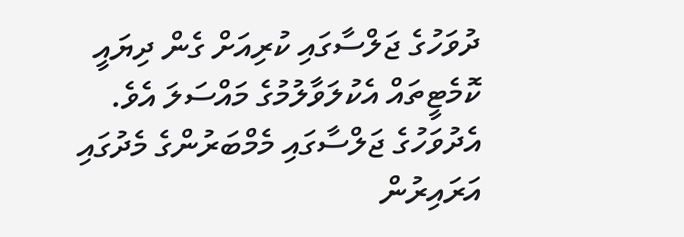ދުވަހުގެ ޖަލްސާގައި ކުރިއަށް ގެން ދިޔައީ ކޮމެޓީތައް އެކުލަވާލުމުގެ މައްސަލަ އެވެ. އެދުވަހުގެ ޖަލްސާގައި މެމްބަރުންގެ މެދުގައި އަރައިރުން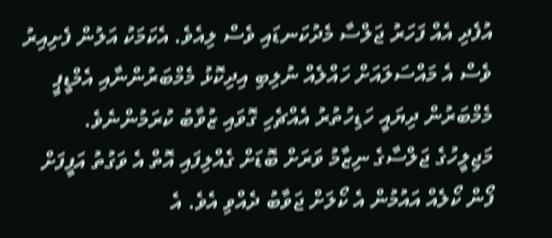އުފެދި އެއް ފަހަރު ޖަލްސާ މެދުކަނޑައި ވެސް ލިއެވެ. އެކަމަކު އަލުން ފެށިއިރު ވެސް އެ މައްސަލައަށް ހައްލެއް ނުލިބި އިދިކޮޅު މެމްބަރުންނާއި އެމްޑީޕީ މެމްބަރުން ދިޔައީ ހަޑިހުތުރު އެއްޗެހި ގޮވައި ޒުވާބު ކުރަމުންނެވެ.
މަޖިލީހުގެ ޖަލްސާގެ ނިޒާމު ވަރަށް ބޮޑަށް ގެއްލިފައި އޮތް އެ ވަގުތު އަފީފަށް ފޯން ކޯލެއް އައުމުން އެ ކޯލަށް ޖަވާބު ދެއްވި އެވެ. އެ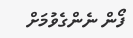ފޯން ނެންގެވުމަށް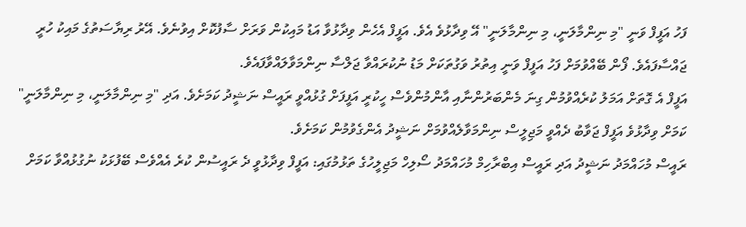ފަހު އަފީފް ވަނީ "މި ނިންމާލަނީ، މި ނިންމާލަނީ" އޭ ވިދާޅުވެ އެވެ. އަފީފް އެހެން ވިދާޅުވާ އަޑު މައިކުން ވަރަށް ސާފުކޮށް އިވުނެވެ. އޭރު ރިޔާސަތުގެ މައިކު ހުރީ ޖައްސާފައެވެ. ފޯން ބޭއްވުމަށް ފަހު އަފީފް ވަނީ އިތުރު ވަގުތަކަށް މަޑު ނުކުރައްވާ ޖަލްސާ ނިންމަވާލައްވާފައެވެ.
އަފީފް އެ ގޮތަށް އަމަލު ކުރެއްވުމުން ގިނަ މެންބަރުންނާއި އާންމުންވެސް ހީކުރީ އަފީފަށް ގުޅުއްވީ ރައީސް ނަޝީދު ކަމަށެވެ. އަދި "މި ނިންމާލަނީ، މި ނިންމާލަނީ" ކަމަށް ވިދާޅުވެ އަފީފް ޖަވާބު ދެއްވީ މަޖިލީސް ނިންމަވާލެއްވުމަށް ނަޝީދު އެންގެވުމުން ކަމަށެވެ.
ރައީސް މުހައްމަދު ނަޝީދު އަދި ރައީސް އިބްރާހިމް މުހައްމަދު ސޯލިހް މަޖިލީހުގެ ތަޅުމުގައި: އަފީފް ވިދާޅުވީ ދެ ރައީސުން ކުރެ އެއްވެސް ބޭފުޅަކު ނުގުޅުއްވާ ކަމަށް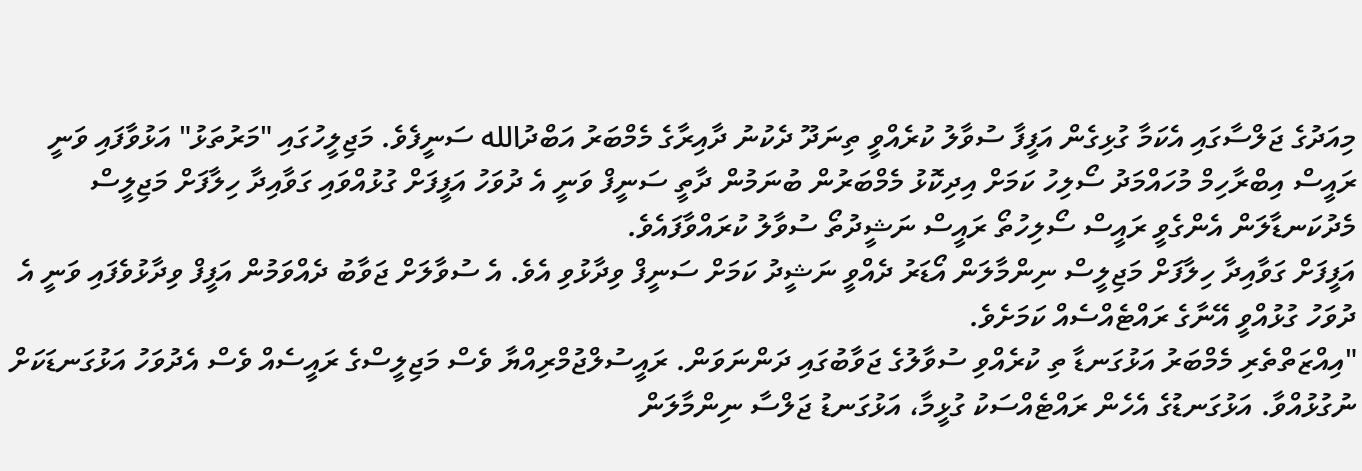މިއަދުގެ ޖަލްސާގައި އެކަމާ ގުޅިގެން އަފީފާ ސުވާލު ކުރެއްވީ ތިނަދޫ ދެކުނު ދާއިރާގެ މެމްބަރު އަބްދުالله ސަނީފެވެ. މަޖިލީހުގައި "މަރުތަޅު" އަޅުވާފައި ވަނީ ރައީސް އިބްރާހިމް މުހައްމަދު ސޯލިހު ކަމަށް އިދިކޮޅު މެމްބަރުން ބުނަމުން ދާތީ ސަނީފް ވަނީ އެ ދުވަހު އަފީފަށް ގުޅުއްވައި ގަވާއިދާ ހިލާފަށް މަޖިލީސް މެދުކަނޑާލަން އެންގެވީ ރައީސް ސޯލިހުތޯ ރައީސް ނަޝީދުތޯ ސުވާލު ކުރައްވާފައެވެ.
އަފީފަށް ގަވާއިދާ ހިލާފަށް މަޖިލީސް ނިންމާލަން އޯޑަރު ދެއްވީ ނަޝީދު ކަމަށް ސަނީފް ވިދާޅުވި އެވެ. އެ ސުވާލަށް ޖަވާބު ދެއްވަމުން އަފީފް ވިދާޅުވެފައި ވަނީ އެ ދުވަހު ގުޅުއްވީ އޭނާގެ ރައްޓެއްސެއް ކަމަށެވެ.
"އިއްޒަތްތެރި މެމްބަރު އަޅުގަނޑާ ތި ކުރެއްވި ސުވާލުގެ ޖަވާބުގައި ދަންނަވަން. ރައީސުލްޖުމްރިއްޔާ ވެސް މަޖިލީސްގެ ރައީސެއް ވެސް އެދުވަހު އަޅުގަނޑަކަށް ނުގުޅުއްވާ. އަޅުގަނޑުގެ އެހެން ރައްޓެއްސަކު ގުޅީމާ، އަޅުގަނޑު ޖަލްސާ ނިންމާލަން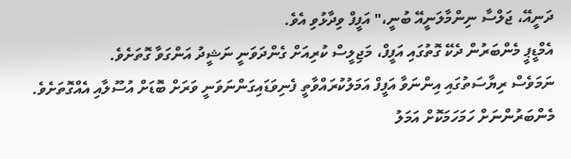ދަނީއޭ، ޖަލްސާ ނިންމާލަނީއޭ ބުނީ،" އަފީފް ވިދާޅުވި އެވެ.
އެމްޑީޕީ މެންބަރުން ދެކޭ ގޮތުގައި އަފީފް، މަޖިލީސް ކުރިއަށް ގެންދަވަނީ ނަޝީދު އަންގަވާ ގޮތަށެވެ.
ނަމަވެސް ރިޔާސަތުގައި އިންނަވާ އަފީފް އަމަލުކުރައްވާތީ ފެނިވަޑައިގަންނަވަނީ ވަރަށް ބޮޑަށް އުސޫލާއި އެއްގޮތަށެވެ. މެންބަރުންނަށް ހަމަހަމަކޮށް އަމަލު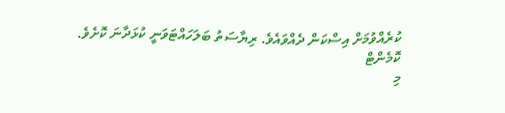ކުރެއްވުމަށް އިސްކަން ދެއްވައެވެ. ރިޔާސަތު ބަލަހައްޓަވަނީ ކުޅަދާނަ ކޮށެވެ.
ކޮމެންޓް
މި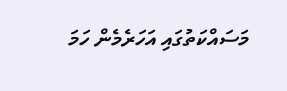މަސައްކަތުގައި އަހަރެމެން ހަމަ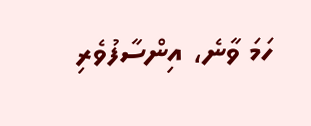ހަމަ ވާނެ، އިންސާފުވެރި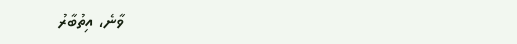ވާނެ، އިތުބާރު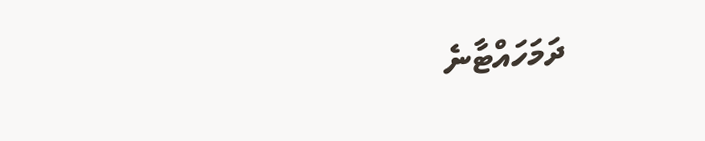ދަމަހައްޓާނެ